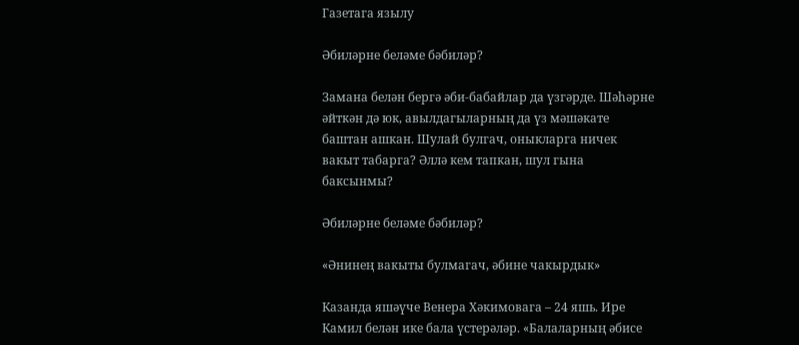Газетага язылу

Әбиләрне беләме бәбиләр?

Замана белән бергә әби-бабайлар да үзгәрде. Шәһәрне әйткән дә юк, авылдагыларның да үз мәшәкате баштан ашкан. Шулай булгач, оныкларга ничек вакыт табарга? Әллә кем тапкан, шул гына баксынмы?

Әбиләрне беләме бәбиләр?

«Әнинең вакыты булмагач, әбине чакырдык»

Казанда яшәүче Венера Хәкимовага – 24 яшь. Ире Камил белән ике бала үстерәләр. «Балаларның әбисе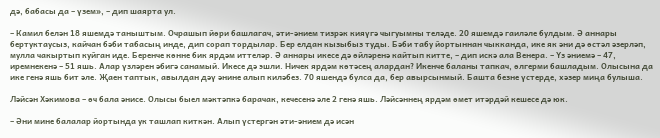дә, бабасы да – үзем», – дип шаярта ул.

– Камил белән 18 яшемдә таныштым. Очрашып йөри башлагач, әти-әнием тизрәк кияүгә чыгуымны теләде. 20 яшемдә гаиләле булдым. Ә аннары бертуктаусыз, кайчан бәби табасың инде, дип сорап тордылар. Бер елдан кызыбыз туды. Бәби табу йортыннан чыкканда, ике як әни дә өстәл әзерләп, мулла чакыртып куйган иде. Беренче көнне бик ярдәм иттеләр. Ә аннары икесе дә өйләренә кайтып китте, – дип искә ала Венера. – Үз әниемә – 47, иремнекенә – 51 яшь. Алар үзләрен әбигә санамый. Икесе дә эшли. Ничек ярдәм көтәсең алардан? Икенче баланы тапкач, өлгерми башладым. Олысына да ике генә яшь бит әле. Җаен таптык, авылдан дәү әнине алып киләбез. 70 яшендә булса да, бер авырсынмый. Башта безне үстерде, хәзер миңа булыша.

Ләйсән Хәкимова – өч бала әнисе. Олысы быел мәктәпкә барачак, кечесенә әле 2 генә яшь. Ләйсәннең ярдәм өмет итәрдәй кешесе дә юк.

– Әни мине балалар йортында ук ташлап киткән. Алып үстергән әти-әнием дә исән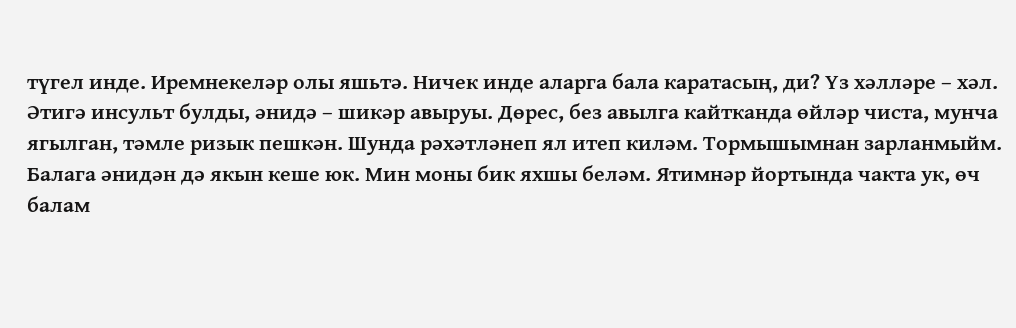түгел инде. Иремнекеләр олы яшьтә. Ничек инде аларга бала каратасың, ди? Үз хәлләре – хәл. Әтигә инсульт булды, әнидә – шикәр авыруы. Дөрес, без авылга кайтканда өйләр чиста, мунча ягылган, тәмле ризык пешкән. Шунда рәхәтләнеп ял итеп киләм. Тормышымнан зарланмыйм. Балага әнидән дә якын кеше юк. Мин моны бик яхшы беләм. Ятимнәр йортында чакта ук, өч балам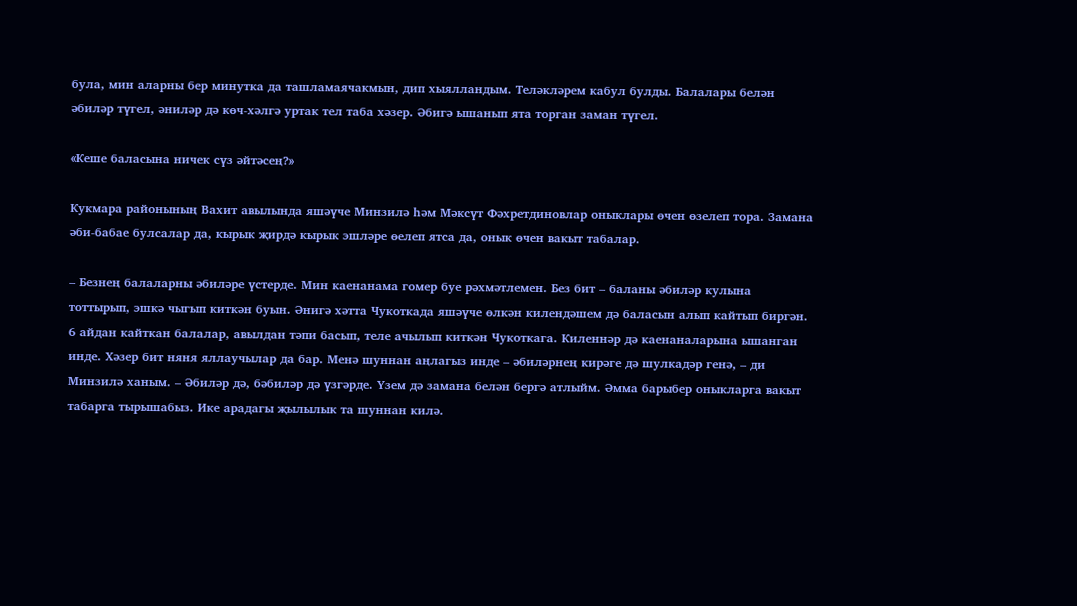була, мин аларны бер минутка да ташламаячакмын, дип хыялландым. Теләкләрем кабул булды. Балалары белән әбиләр түгел, әниләр дә көч-хәлгә уртак тел таба хәзер. Әбигә ышанып ята торган заман түгел.

«Кеше баласына ничек сүз әйтәсең?»

Кукмара районының Вахит авылында яшәүче Минзилә һәм Мәксүт Фәхретдиновлар оныклары өчен өзелеп тора. Замана әби-бабае булсалар да, кырык җирдә кырык эшләре өелеп ятса да, онык өчен вакыт табалар.

– Безнең балаларны әбиләре үстерде. Мин каенанама гомер буе рәхмәтлемен. Без бит – баланы әбиләр кулына тоттырып, эшкә чыгып киткән буын. Әнигә хәтта Чукоткада яшәүче өлкән килендәшем дә баласын алып кайтып биргән. 6 айдан кайткан балалар, авылдан тәпи басып, теле ачылып киткән Чукоткага. Киленнәр дә каенаналарына ышанган инде. Хәзер бит няня яллаучылар да бар. Менә шуннан аңлагыз инде – әбиләрнең кирәге дә шулкадәр генә, – ди Минзилә ханым. – Әбиләр дә, бәбиләр дә үзгәрде. Үзем дә замана белән бергә атлыйм. Әмма барыбер оныкларга вакыт табарга тырышабыз. Ике арадагы җылылык та шуннан килә.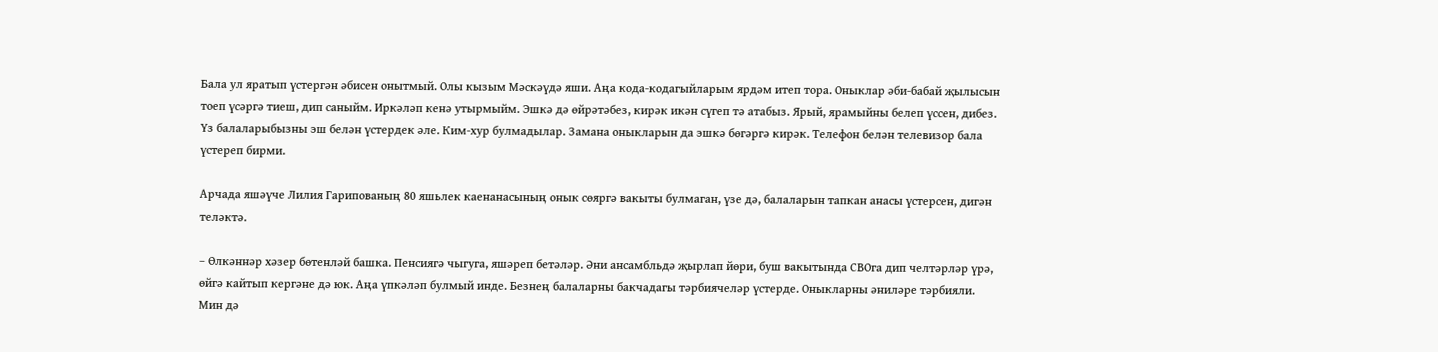Бала ул яратып үстергән әбисен онытмый. Олы кызым Мәскәүдә яши. Аңа кода-кодагыйларым ярдәм итеп тора. Оныклар әби-бабай җылысын тоеп үсәргә тиеш, дип саныйм. Иркәләп кенә утырмыйм. Эшкә дә өйрәтәбез, кирәк икән сүгеп тә атабыз. Ярый, ярамыйны белеп үссен, дибез. Үз балаларыбызны эш белән үстердек әле. Ким-хур булмадылар. Замана оныкларын да эшкә бөгәргә кирәк. Телефон белән телевизор бала үстереп бирми.

Арчада яшәүче Лилия Гарипованың 80 яшьлек каенанасының онык сөяргә вакыты булмаган, үзе дә, балаларын тапкан анасы үстерсен, дигән теләктә.

– Өлкәннәр хәзер бөтенләй башка. Пенсиягә чыгуга, яшәреп бетәләр. Әни ансамбльдә җырлап йөри, буш вакытында СВОга дип челтәрләр үрә, өйгә кайтып кергәне дә юк. Аңа үпкәләп булмый инде. Безнең балаларны бакчадагы тәрбиячеләр үстерде. Оныкларны әниләре тәрбияли. Мин дә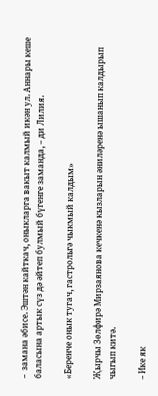–  замана әбисе. Эштән кайткач, оныкларга вакыт калмый икән ул. Аннары кеше баласына артык сүз дә әйтеп булмый бүгенге заманда, – ди Лилия.

«Беренче онык тугач, гастрольгә чыкмый калдым»

Җырчы Зөлфирә Мирзаянова кечкенә кызларын әниләренә ышанып калдырып чыгып китә.

– Ике як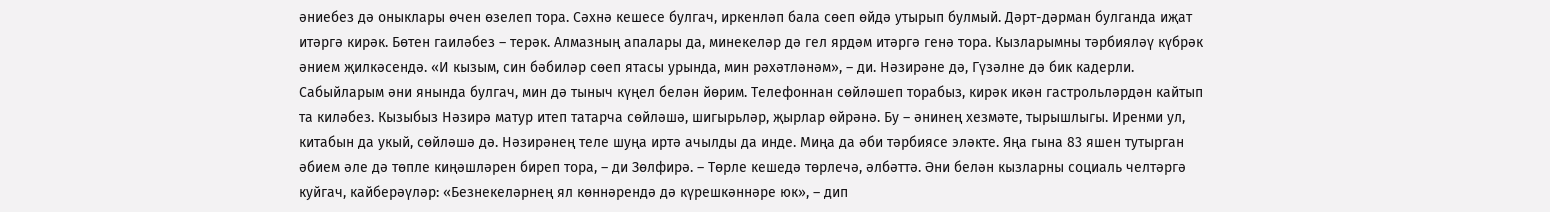әниебез дә оныклары өчен өзелеп тора. Сәхнә кешесе булгач, иркенләп бала сөеп өйдә утырып булмый. Дәрт-дәрман булганда иҗат итәргә кирәк. Бөтен гаиләбез – терәк. Алмазның апалары да, минекеләр дә гел ярдәм итәргә генә тора. Кызларымны тәрбияләү күбрәк әнием җилкәсендә. «И кызым, син бәбиләр сөеп ятасы урында, мин рәхәтләнәм», – ди. Нәзирәне дә, Гүзәлне дә бик кадерли. Сабыйларым әни янында булгач, мин дә тыныч күңел белән йөрим. Телефоннан сөйләшеп торабыз, кирәк икән гастрольләрдән кайтып та киләбез. Кызыбыз Нәзирә матур итеп татарча сөйләшә, шигырьләр, җырлар өйрәнә. Бу – әнинең хезмәте, тырышлыгы. Иренми ул, китабын да укый, сөйләшә дә. Нәзирәнең теле шуңа иртә ачылды да инде. Миңа да әби тәрбиясе эләкте. Яңа гына 83 яшен тутырган әбием әле дә төпле киңәшләрен биреп тора, – ди Зөлфирә. – Төрле кешедә төрлечә, әлбәттә. Әни белән кызларны социаль челтәргә куйгач, кайберәүләр: «Безнекеләрнең ял көннәрендә дә күрешкәннәре юк», – дип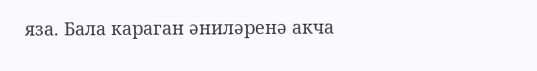яза. Бала караган әниләренә акча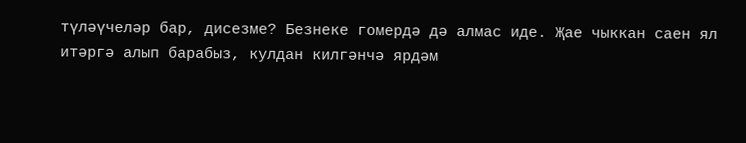түләүчеләр бар, дисезме? Безнеке гомердә дә алмас иде. Җае чыккан саен ял итәргә алып барабыз, кулдан килгәнчә ярдәм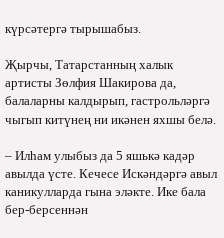күрсәтергә тырышабыз.

Җырчы, Татарстанның халык артисты Зөлфия Шакирова да, балаларны калдырып, гастрольләргә чыгып китүнең ни икәнен яхшы белә.

– Илһам улыбыз да 5 яшькә кадәр авылда үсте. Кечесе Искәндәргә авыл каникулларда гына эләкте. Ике бала бер-берсеннән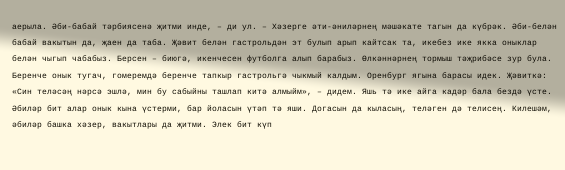аерыла. Әби-бабай тәрбиясенә җитми инде, – ди ул. – Хәзерге әти-әниләрнең мәшәкате тагын да күбрәк. Әби-белән бабай вакытын да, җаен да таба. Җәвит белән гастрольдән эт булып арып кайтсак та, икебез ике якка оныклар белән чыгып чабабыз. Берсен – биюгә, икенчесен футболга алып барабыз. Өлкәннәрнең тормыш тәҗрибәсе зур була. Беренче онык тугач, гомеремдә беренче тапкыр гастрольгә чыкмый калдым. Оренбург ягына барасы идек. Җәвиткә: «Син теләсәң нәрсә эшлә, мин бу сабыйны ташлап китә алмыйм», – дидем. Яшь тә ике айга кадәр бала бездә үсте. Әбиләр бит алар онык кына үстерми, бар йоласын үтәп тә яши. Догасын да кыласың, теләген дә телисең. Килешәм, әбиләр башка хәзер, вакытлары да җитми. Элек бит күп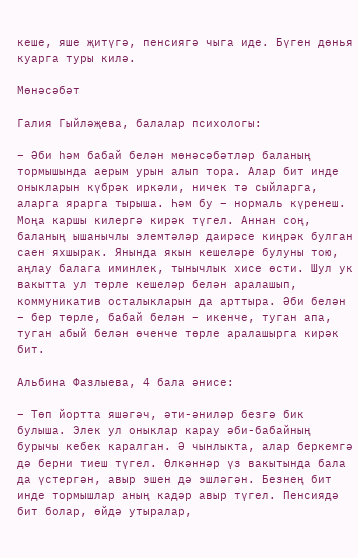кеше, яше җитүгә, пенсиягә чыга иде. Бүген дөнья куарга туры килә.

Мөнәсәбәт

Галия Гыйләҗева, балалар психологы:

– Әби һәм бабай белән мөнәсәбәтләр баланың тормышында аерым урын алып тора. Алар бит инде оныкларын күбрәк иркәли, ничек тә сыйларга, аларга ярарга тырыша. Һәм бу – нормаль күренеш. Моңа каршы килергә кирәк түгел. Аннан соң, баланың ышанычлы элемтәләр даирәсе киңрәк булган саен яхшырак. Янында якын кешеләре булуны тою, аңлау балага иминлек, тынычлык хисе өсти. Шул ук вакытта ул төрле кешеләр белән аралашып, коммуникатив осталыкларын да арттыра. Әби белән – бер төрле, бабай белән – икенче, туган апа, туган абый белән өченче төрле аралашырга кирәк бит.

Альбина Фазлыева, 4 бала әнисе:

– Төп йортта яшәгәч, әти-әниләр безгә бик булыша. Элек ул оныклар карау әби-бабайның бурычы кебек каралган. Ә чынлыкта, алар беркемгә дә берни тиеш түгел. Өлкәннәр үз вакытында бала да үстергән, авыр эшен дә эшләгән. Безнең бит инде тормышлар аның кадәр авыр түгел. Пенсиядә бит болар, өйдә утыралар,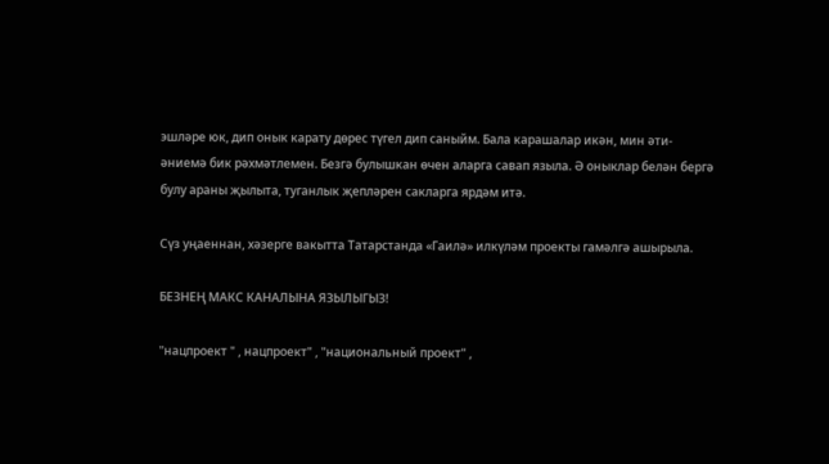эшләре юк, дип онык карату дөрес түгел дип саныйм. Бала карашалар икән, мин әти-әниемә бик рәхмәтлемен. Безгә булышкан өчен аларга савап языла. Ә оныклар белән бергә булу араны җылыта, туганлык җепләрен сакларга ярдәм итә.

Сүз уңаеннан, хәзерге вакытта Татарстанда «Гаилә» илкүләм проекты гамәлгә ашырыла.

БЕЗНЕҢ МАКС КАНАЛЫНА ЯЗЫЛЫГЫЗ!

"нацпроект " , нацпроект" , "национальный проект" ,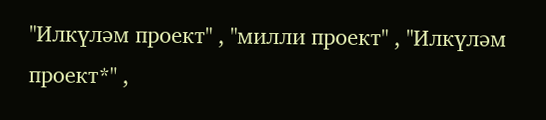"Илкүләм проект" , "милли проект" , "Илкүләм проект*" ,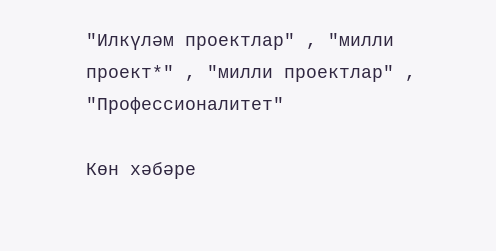"Илкүләм проектлар" , "милли проект*" , "милли проектлар" , "Профессионалитет"

Көн хәбәре